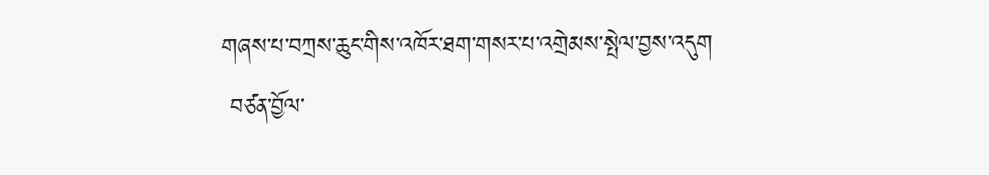གཞས་པ་བཀྲས་ཆུང་གིས་འཁོར་ཐག་གསར་པ་འགྲེམས་སྤེལ་བྱས་འདུག
 བཙན་བྱོལ་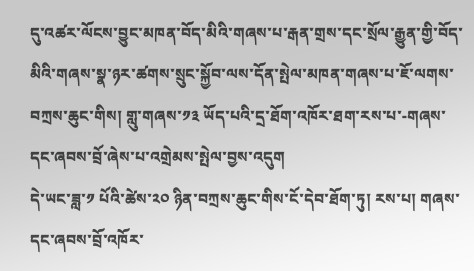དུ་འཚར་ལོངས་བྱུང་མཁན་བོད་མིའི་གཞས་པ་རྒན་གྲས་དང་སྲོལ་རྒྱུན་གྱི་བོད་མིའི་གཞས་སྣ་ཉར་ཚགས་སྲུང་སྐྱོབ་ལས་དོན་སྤེལ་མཁན་གཞས་པ་ཇོ་ལགས་བཀྲས་ཆུང་གིས། གླུ་གཞས་༡༣ ཡོད་པའི་དྲ་ཐོག་འཁོར་ཐག་རས་པ་-གཞས་དང་ཞབས་བྲོ་ཞེས་པ་འགྲེམས་སྤེལ་བྱས་འདུག
དེ་ཡང་ཟླ་༡ པོའི་ཚེས་༢༠ ཉིན་བཀྲས་ཆུང་གིས་ངོ་དེབ་ཐོག་ཏུ། རས་པ། གཞས་དང་ཞབས་བྲོ་འཁོར་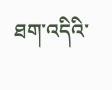ཐག་འདིའི་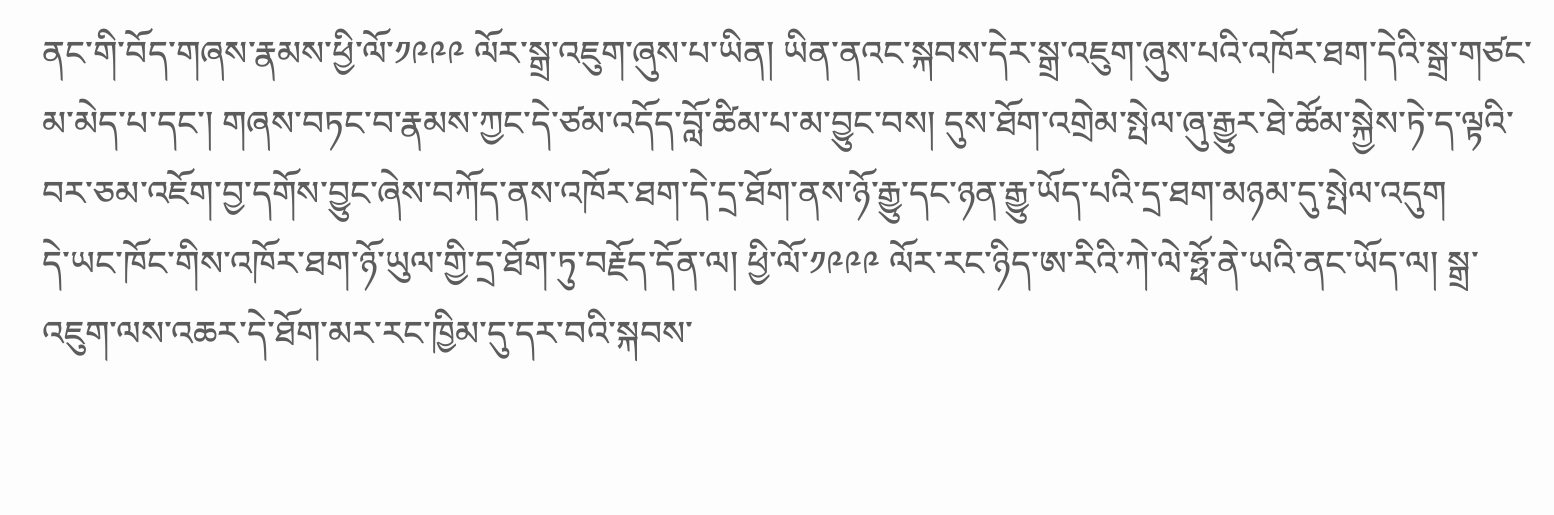ནང་གི་བོད་གཞས་རྣམས་ཕྱི་ལོ་༡༩༩༩ ལོར་སྒྲ་འཇུག་ཞུས་པ་ཡིན། ཡིན་ནའང་སྐབས་དེར་སྒྲ་འཇུག་ཞུས་པའི་འཁོར་ཐག་དེའི་སྒྲ་གཙང་མ་མེད་པ་དང་། གཞས་བཏང་བ་རྣམས་ཀྱང་དེ་ཙམ་འདོད་བློ་ཚིམ་པ་མ་བྱུང་བས། དུས་ཐོག་འགྲེམ་སྤེལ་ཞུ་རྒྱུར་ཐེ་ཚོམ་སྐྱེས་ཏེ་ད་ལྟའི་བར་ཅམ་འཇོག་བྱ་དགོས་བྱུང་ཞེས་བཀོད་ནས་འཁོར་ཐག་དེ་དྲ་ཐོག་ནས་ཉོ་རྒྱུ་དང་ཉན་རྒྱུ་ཡོད་པའི་དྲ་ཐག་མཉམ་དུ་སྤེལ་འདུག
དེ་ཡང་ཁོང་གིས་འཁོར་ཐག་ཉོ་ཡུལ་གྱི་དྲ་ཐོག་ཏུ་བརྗོད་དོན་ལ། ཕྱི་ལོ་༡༩༩༩ ལོར་རང་ཉིད་ཨ་རིའི་ཀེ་ལེ་ཧྥོ་ནེ་ཡའི་ནང་ཡོད་ལ། སྒྲ་འཇུག་ལས་འཆར་དེ་ཐོག་མར་རང་ཁྱིམ་དུ་དར་བའི་སྐབས་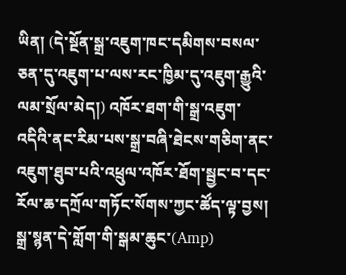ཡིན། (དེ་སྔོན་སྒྲ་འཇུག་ཁང་དམིགས་བསལ་ཅན་དུ་འཇུག་པ་ལས་རང་ཁྱིམ་དུ་འཇུག་རྒྱུའི་ལམ་སྲོལ་མེད།) འཁོར་ཐག་གི་སྒྲ་འཇུག་འདིའི་ནང་རིམ་པས་སྒྲ་བཞི་ཐེངས་གཅིག་ནང་འཇུག་ཐུབ་པའི་འཕྲུལ་འཁོར་ཐོག་སྦྱང་བ་དང་རོལ་ཆ་དཀྲོལ་གཏོང་སོགས་ཀྱང་ཚོད་ལྟ་བྱས། སྒྲ་སྙན་དེ་གློག་གི་སྒམ་ཆུང་(Amp)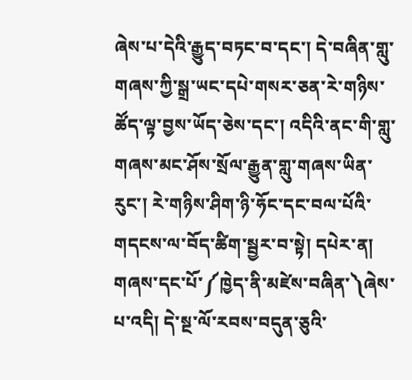ཞེས་པ་དེའི་རྒྱུད་བཏང་བ་དང་། དེ་བཞིན་གླུ་གཞས་ཀྱི་སྒྲ་ཡང་དཔེ་གསར་ཅན་རེ་གཉིས་ཚོད་ལྟ་བྱས་ཡོད་ཅེས་དང་། འདིའི་ནང་གི་གླུ་གཞས་མང་ཤོས་སྲོལ་རྒྱུན་གླུ་གཞས་ཡིན་རུང་། རེ་གཉིས་ཤིག་ཉི་ཧོང་དང་བལ་པོའི་གདངས་ལ་བོད་ཚིག་སྦྱར་བ་སྟེ། དཔེར་ན། གཞས་དང་པོ་༼ཁྱེད་ནི་མཛེས་བཞིན་༽ཞེས་པ་འདི། དེ་སྔ་ལོ་རབས་བདུན་ཅུའི་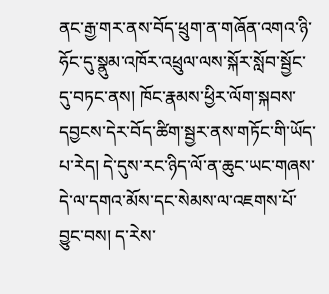ནང་རྒྱ་གར་ནས་བོད་ཕྲུག་ན་གཞོན་འགའ་ཉི་ཧོང་དུ་སྣུམ་འཁོར་འཕྲུལ་ལས་སྐོར་སློབ་སྦྱོང་དུ་བཏང་ནས། ཁོང་རྣམས་ཕྱིར་ལོག་སྐབས་དབྱངས་དེར་བོད་ཚིག་སྦྱར་ནས་གཏོང་གི་ཡོད་པ་རེད། དེ་དུས་རང་ཉིད་ལོ་ན་ཆུང་ཡང་གཞས་དེ་ལ་དགའ་མོས་དང་སེམས་ལ་འཇགས་པོ་བྱུང་བས། ད་རེས་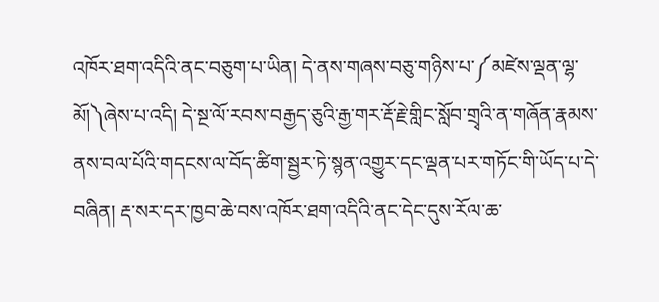འཁོར་ཐག་འདིའི་ནང་བཅུག་པ་ཡིན། དེ་ནས་གཞས་བཅུ་གཉིས་པ་༼མཛེས་ལྡན་ལྷ་མོ།༽ཞེས་པ་འདི། དེ་སྔ་ལོ་རབས་བརྒྱད་ཅུའི་རྒྱ་གར་རྡོ་རྗེ་གླིང་སློབ་གྲྭའི་ན་གཞོན་རྣམས་ནས་བལ་པོའི་གདངས་ལ་བོད་ཚིག་སྦྱར་ཏེ་སྙན་འགྱུར་དང་ལྡན་པར་གཏོང་གི་ཡོད་པ་དེ་བཞིན། རྡ་སར་དར་ཁྱབ་ཆེ་བས་འཁོར་ཐག་འདིའི་ནང་དེང་དུས་རོལ་ཆ་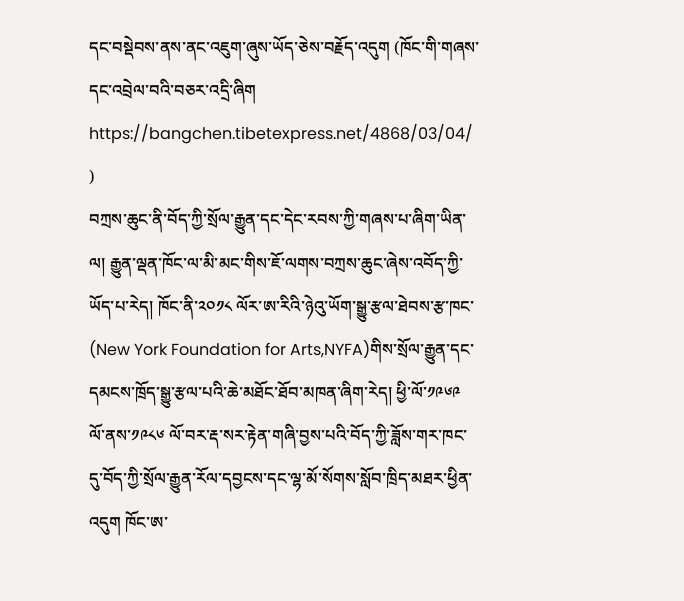དང་བསྡེབས་ནས་ནང་འཇུག་ཞུས་ཡོད་ཅེས་བརྗོད་འདུག (ཁོང་གི་གཞས་དང་འབྲེལ་བའི་བཅར་འདྲི་ཞིག https://bangchen.tibetexpress.net/4868/03/04/ )
བཀྲས་ཆུང་ནི་བོད་ཀྱི་སྲོལ་རྒྱུན་དང་དེང་རབས་ཀྱི་གཞས་པ་ཞིག་ཡིན་ལ། རྒྱུན་ལྡན་ཁོང་ལ་མི་མང་གིས་ཇོ་ལགས་བཀྲས་ཆུང་ཞེས་འབོད་ཀྱི་ཡོད་པ་རེད། ཁོང་ནི་༢༠༡༨ ལོར་ཨ་རིའི་ཉེའུ་ཡོག་སྒྱུ་རྩལ་ཐེབས་རྩ་ཁང་ (New York Foundation for Arts,NYFA)གིས་སྲོལ་རྒྱུན་དང་དམངས་ཁྲོད་སྒྱུ་རྩལ་པའི་ཆེ་མཐོང་ཐོབ་མཁན་ཞིག་རེད། ཕྱི་ལོ་༡༩༦༩ ལོ་ནས་༡༩༨༦ ལོ་བར་རྡ་སར་རྟེན་གཞི་བྱས་པའི་བོད་ཀྱི་ཟློས་གར་ཁང་དུ་བོད་ཀྱི་སྲོལ་རྒྱུན་རོལ་དབྱངས་དང་ལྷ་མོ་སོགས་སློབ་ཁྲིད་མཐར་ཕྱིན་འདུག ཁོང་ཨ་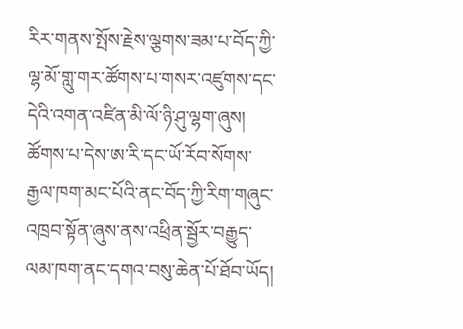རིར་གནས་སྤོས་རྗེས་ལྕགས་ཟམ་པ་བོད་ཀྱི་ལྷ་མོ་གླུ་གར་ཚོགས་པ་གསར་འཛུགས་དང་དེའི་འགན་འཛིན་མི་ལོ་ཉི་ཤུ་ལྷག་ཞུས། ཚོགས་པ་དེས་ཨ་རི་དང་ཡོ་རོབ་སོགས་རྒྱལ་ཁག་མང་པོའི་ནང་བོད་ཀྱི་རིག་གཞུང་འཁྲབ་སྟོན་ཞུས་ནས་འཕྲིན་སྦྱོར་བརྒྱུད་ལམ་ཁག་ནང་དགའ་བསུ་ཆེན་པོ་ཐོབ་ཡོད།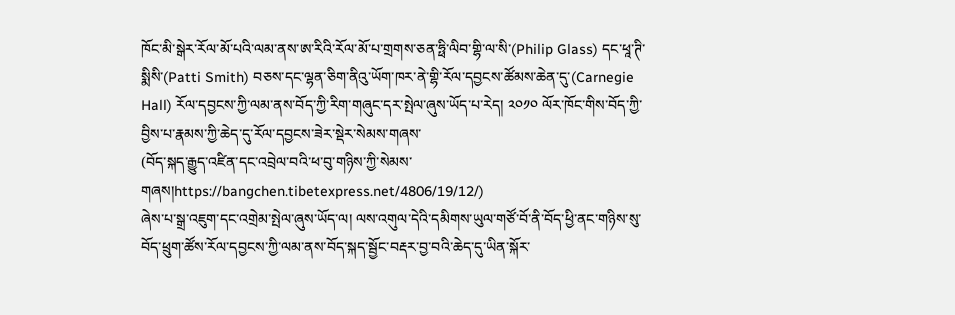ཁོང་མི་སྒེར་རོལ་མོ་པའི་ལམ་ནས་ཨ་རིའི་རོལ་མོ་པ་གྲགས་ཅན་ཧྥི་ལིབ་གྷི་ལ་སི་(Philip Glass) དང་ཕཱ་ཊི་སྨིསི་(Patti Smith) བཅས་དང་ལྷན་ཅིག་ནིའུ་ཡོག་ཁར་ནེ་གྷི་རོལ་དབྱངས་ཚོམས་ཆེན་དུ་(Carnegie Hall) རོལ་དབྱངས་ཀྱི་ལམ་ནས་བོད་ཀྱི་རིག་གཞུང་དར་སྤེལ་ཞུས་ཡོད་པ་རེད། ༢༠༡༠ ལོར་ཁོང་གིས་བོད་ཀྱི་བྱིས་པ་རྣམས་ཀྱི་ཆེད་དུ་རོལ་དབྱངས་ཟེར་སྡེར་སེམས་གཞས་
(བོད་སྐད་རྒྱུད་འཛིན་དང་འབྲེལ་བའི་ཕ་བུ་གཉིས་ཀྱི་སེམས་གཞས།https://bangchen.tibetexpress.net/4806/19/12/)
ཞེས་པ་སྒྲ་འཇུག་དང་འགྲེམ་སྤེལ་ཞུས་ཡོད་ལ། ལས་འགུལ་དེའི་དམིགས་ཡུལ་གཙོ་བོ་ནི་བོད་ཕྱི་ནང་གཉིས་སུ་བོད་ཕྲུག་ཚོས་རོལ་དབྱངས་ཀྱི་ལམ་ནས་བོད་སྐད་སྦྱོང་བརྡར་བྱ་བའི་ཆེད་དུ་ཡིན་སྐོར་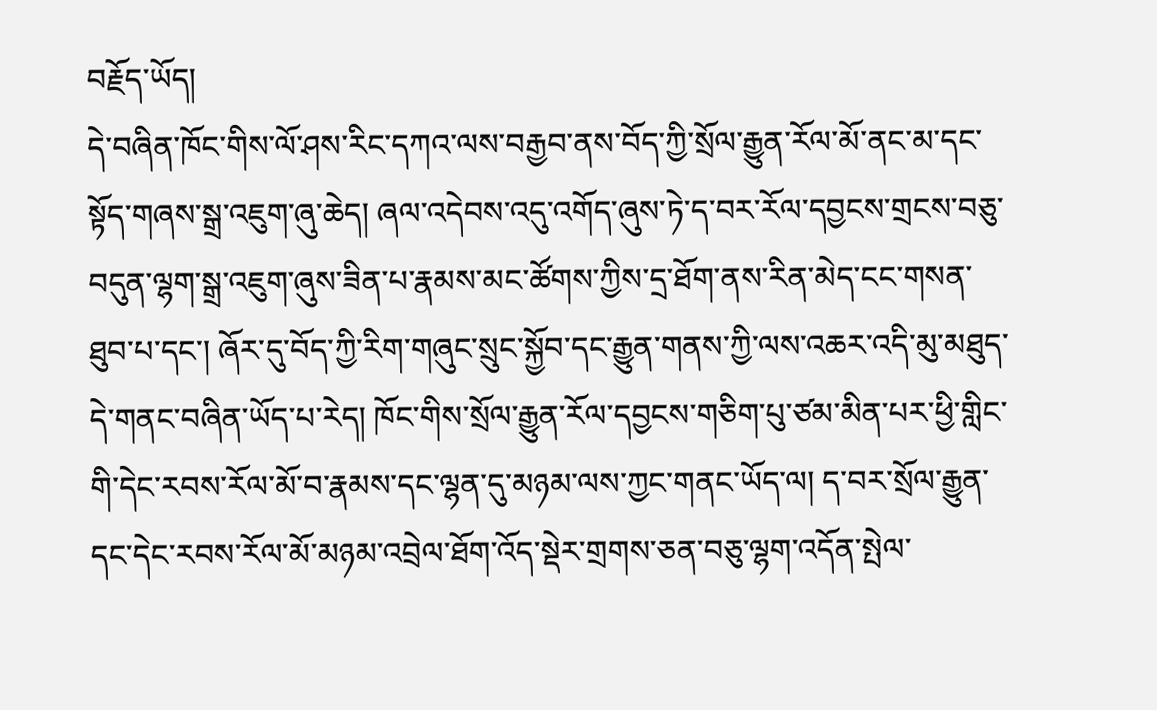བརྗོད་ཡོད།
དེ་བཞིན་ཁོང་གིས་ལོ་ཤས་རིང་དཀའ་ལས་བརྒྱབ་ནས་བོད་ཀྱི་སྲོལ་རྒྱུན་རོལ་མོ་ནང་མ་དང་སྟོད་གཞས་སྒྲ་འཇུག་ཞུ་ཆེད། ཞལ་འདེབས་འདུ་འགོད་ཞུས་ཏེ་ད་བར་རོལ་དབྱངས་གྲངས་བཅུ་བདུན་ལྷག་སྒྲ་འཇུག་ཞུས་ཟིན་པ་རྣམས་མང་ཚོགས་ཀྱིས་དྲ་ཐོག་ནས་རིན་མེད་ངང་གསན་ཐུབ་པ་དང་། ཞོར་དུ་བོད་ཀྱི་རིག་གཞུང་སྲུང་སྐྱོབ་དང་རྒྱུན་གནས་ཀྱི་ལས་འཆར་འདི་མུ་མཐུད་དེ་གནང་བཞིན་ཡོད་པ་རེད། ཁོང་གིས་སྲོལ་རྒྱུན་རོལ་དབྱངས་གཅིག་པུ་ཙམ་མིན་པར་ཕྱི་གླིང་གི་དེང་རབས་རོལ་མོ་བ་རྣམས་དང་ལྷན་དུ་མཉམ་ལས་ཀྱང་གནང་ཡོད་ལ། ད་བར་སྲོལ་རྒྱུན་དང་དེང་རབས་རོལ་མོ་མཉམ་འབྲེལ་ཐོག་འོད་སྡེར་གྲགས་ཅན་བཅུ་ལྷག་འདོན་སྤེལ་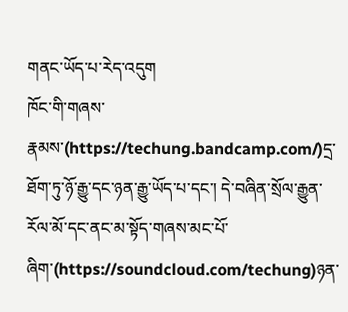གནང་ཡོད་པ་རེད་འདུག
ཁོང་གི་གཞས་རྣམས་(https://techung.bandcamp.com/)དྲ་ཐོག་ཏུ་ཉོ་རྒྱུ་དང་ཉན་རྒྱུ་ཡོད་པ་དང་། དེ་བཞིན་སྲོལ་རྒྱུན་རོལ་མོ་དང་ནང་མ་སྟོད་གཞས་མང་པོ་ཞིག་(https://soundcloud.com/techung)ཉན་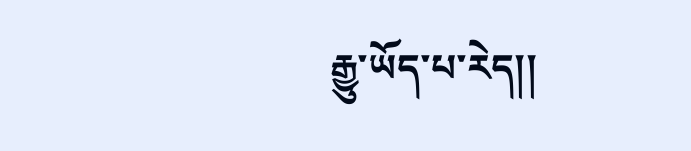རྒྱུ་ཡོད་པ་རེད།།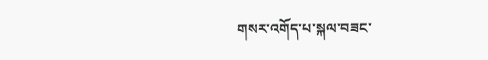གསར་འགོད་པ་སྐལ་བཟང་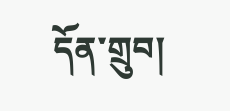དོན་གྲུབ།